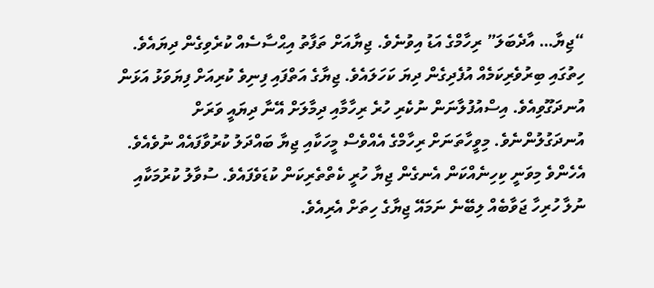“ޖިޔާ… އާދެބަލަ” ރިހާމްގެ އަޑު އިވުނެވެ. ޖިޔާއަށް ތަފާތު އިޙްސާސެއް ކުރެވިގެން ދިޔައެވެ. ހިތުގައި ބިރުވެރިކަމެއް އުފެދިގެން ދިޔަ ކަހަލައެވެ. ޖިޔާގެ އަތްފައި ފިނިވެ ކުރިއަށް ފިޔަވަޅު އަޅަން އުނދަގޫވިއެވެ. އިސްއުފުލާނަން ނުކެރި ހުރެ ރިހާމާއި ދިމާލަށް އޭނާ ދިޔައީ ވަރަށް އުނދަގުލުންނެވެ. މިވީހާތަނަށް ރިހާމްގެ އެއްވެސް މީހަކާއި ޖިޔާ ބައްދަލު ކުރުވާފައެއް ނުވެއެވެ. އެހެންވެ މިވަނީ ކިހިނެއްކަން އެނގެން ޖިޔާ ހުރީ ކެތްތެރިކަން ކުޑަވެފައެވެ. ސުވާލު ކުރުމަކާއި ނުލާ ހުރިހާ ޖަވާބެއް ލިބޭނެ ނަމައޭ ޖިޔާގެ ހިތަށް އެރިއެވެ.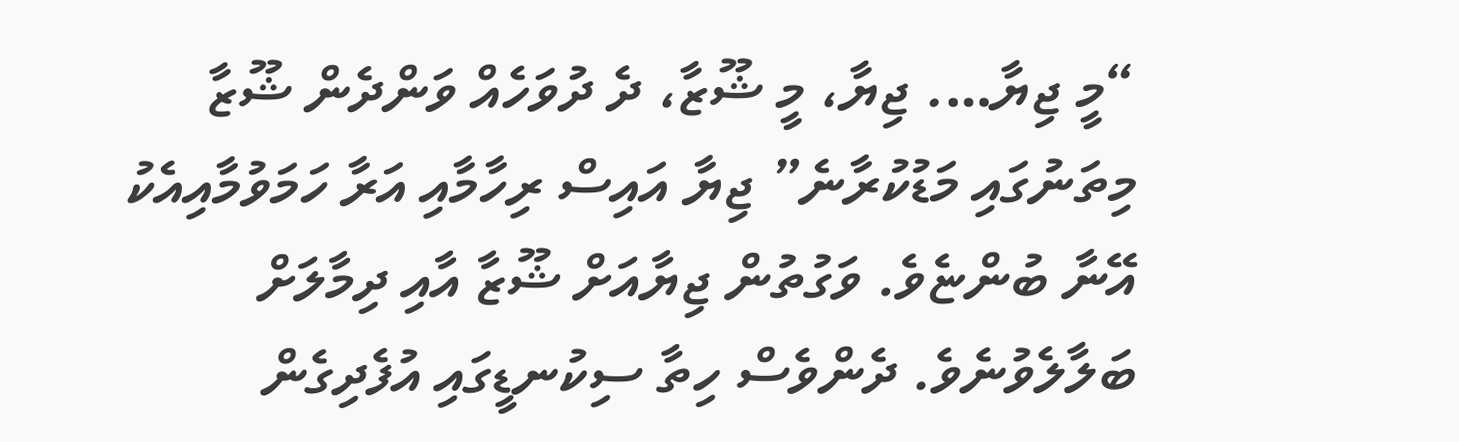“މީ ޖިޔާ…. ޖިޔާ، މީ ޝޫޒާ، ދެ ދުވަހެއް ވަންދެން ޝޫޒާ މިތަނުގައި މަޑުކުރާނެ” ޖިޔާ އައިސް ރިހާމާއި އަރާ ހަމަވުމާއިއެކު އޭނާ ބުންޏެވެ. ވަގުތުން ޖިޔާއަށް ޝޫޒާ އާއި ދިމާލަށް ބަލާލެވުނެވެ. ދެންވެސް ހިތާ ސިކުނޑީގައި އުފެދިގެން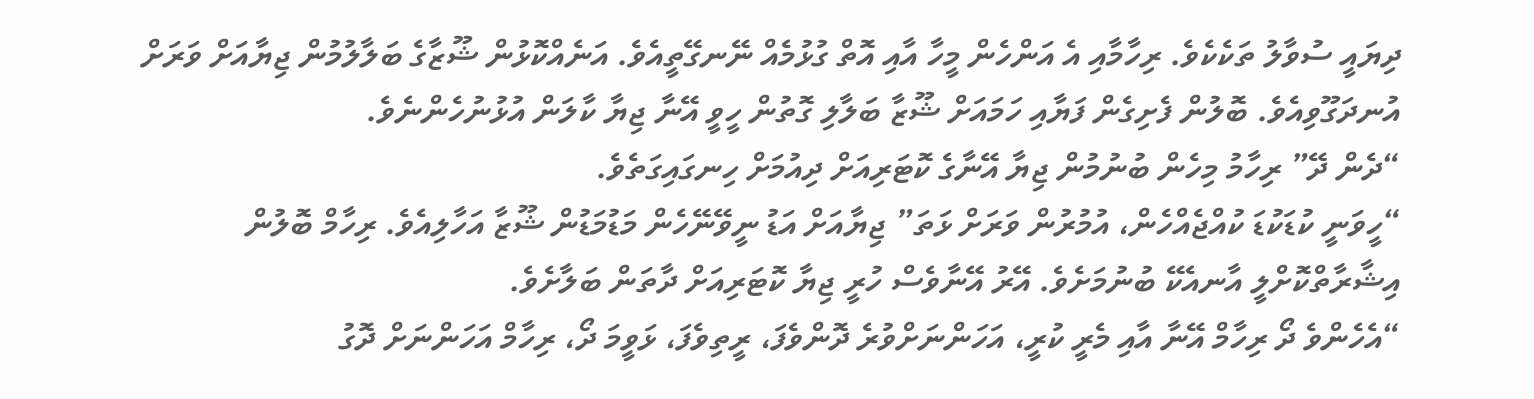ދިޔައީ ސުވާލު ތަކެކެވެ. ރިހާމާއި އެ އަންހެން މީހާ އާއި އޮތް ގުޅުމެއް ނޭނގޭތީއެވެ. އަނެއްކޮޅުން ޝޫޒާގެ ބަލާލުމުން ޖިޔާއަށް ވަރަށް އުނދަގޫވިއެވެ. ބޮލުން ފެށިގެން ފަޔާއި ހަމައަށް ޝޫޒާ ބަލާލި ގޮތުން ހީވީ އޭނާ ޖިޔާ ކާލަން އުޅުނުހެންނެވެ.
“ދެން ދޭ” ރިހާމު މިހެން ބުނުމުން ޖިޔާ އޭނާގެ ކޮޓަރިއަށް ދިއުމަށް ހިނގައިގަތެވެ.
“ހީވަނީ ކުޑަކުޑަ ކުއްޖެއްހެން، އުމުރުން ވަރަށް ޅަތަ” ޖިޔާއަށް އަޑު ނީވޭނޭހެން މަޑުމަޑުން ޝޫޒާ އަހާލިއެވެ. ރިހާމް ބޮލުން އިޝާރާތްކޮށްލީ އާނއެކޭ ބުނުމަށެވެ. އޭރު އޭނާވެސް ހުރީ ޖިޔާ ކޮޓަރިއަށް ދާތަން ބަލާށެވެ.
“އެހެންވެ ދޯ ރިހާމް އޭނާ އާއި މެރީ ކުރީ، އަހަންނަށްވުރެ ދޮންވެފަ، ރީތިވެފަ، ޅަވީމަ ދޯ، ރިހާމް އަހަންނަށް ދޮގު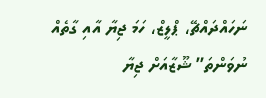ނަހައްދައްޗޭ، ޕްލީޒް، ހަމަ ޖިޔާ އާއި ގާތެއް ނުވަންތަ” ޝޫޒާއަށް ޖިޔާ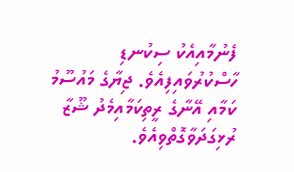ފެނުމާއިއެކު ސިކުނޑި ހާސްކުރުވައިފިއެވެ. ޖިޔާގެ މައުސޫމު ކަމާއި އޭނާގެ ރީތިކަމާއިމެދު ޝޫޒާ ރުޅިގަދަވާގޮތްވިއެވެ.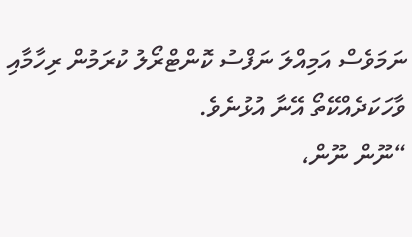ނަމަވެސް އަމިއްލަ ނަފްސު ކޮންޓްރޯލު ކުރަމުން ރިހާމާއި ވާހަކަދެއްކޭތޯ އޭނާ އުޅުނެވެ.
“ނޫން ނޫން،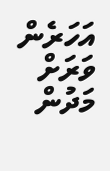އަހަރެން ވަރަށް މަދުން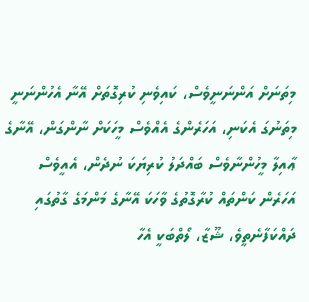މިތަނަށް އަންނަނީވެސް، ކައިވެނި ކުރިގޮތަށް އޭނާ އެހުންނަނީ މިތަނުގަ އެކަނި، އަހަރެންގެ އެއްވެސް މީހަކަށް ނާންގަން، އޭނާގެ ޢާއިލާ މީހުންނާވެސް ބައްދަލު ކުރިޔަކަ ނުދެން، އެއީވެސް އަހަރެން ކަންތައް ކުރާގޮތުގެ ވާހަކަ އޭނާގެ މަންމަގެ ގާތުގައި ދައްކަފާނެތީވެ، ޝޫޒާ، ލޯތްބަކީ އެހާ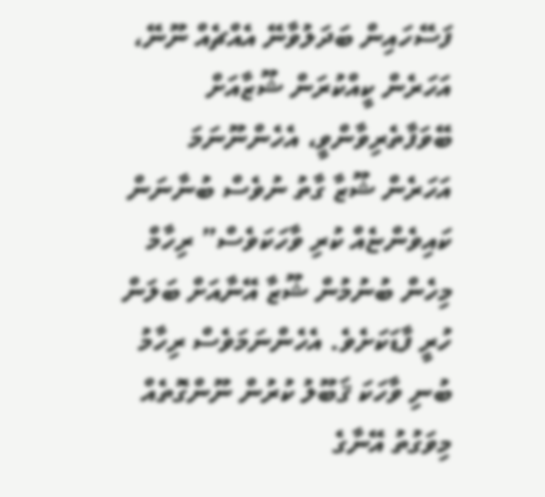ފަސޭހައިން ބަދަލުވާނޭ އެއްޗެއް ނޫނޭ، އަހަރެން ކީއްކުރަން ޝޫޒާއަށް ބޭވަފާތެރިވާންވީ، އެހެންނޫނަމަ އަހަރެން ޝޫޒާ ގާތު ނުވެސް ބުނާނަން ކައިވެންޏެއް ކުރި ވާހަކަވެސް” ރިހާމް މިހެން ބުނުމުން ޝޫޒާ އޭނާއަށް ބަލަން ހުރީ ފާޑަކަށެވެ. އެހެންނަމަވެސް ރިހާމު ބުނި ވާހަކަ ޤަބޫލު ކުރުން ނޫންގޮތެއް މިވަގުތު އޭނާގެ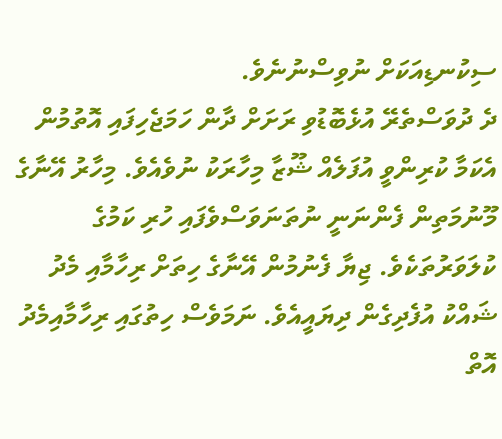ސިކުނޑިއަކަށް ނުވިސްނުނެވެ.
ދެ ދުވަސްތެރޭ އުޅެބޮޑުވި ރަށަށް ދާން ހަމަޖެހިފައި އޮތުމުން އެކަމާ ކުރިންވީ އުފަލެއް ޝޫޒާ މިހާރަކު ނުވެއެވެ. މިހާރު އޭނާގެ މޫނުމަތިން ފެންނަނީ ނުތަނަވަސްވެފައި ހުރި ކަމުގެ ކުލަވަރުތަކެވެ. ޖިޔާ ފެނުމުން އޭނާގެ ހިތަށް ރިހާމާއި މެދު ޝައްކު އުފެދިގެން ދިޔައީއެވެ. ނަމަވެސް ހިތުގައި ރިހާމާއިމެދު އޮތް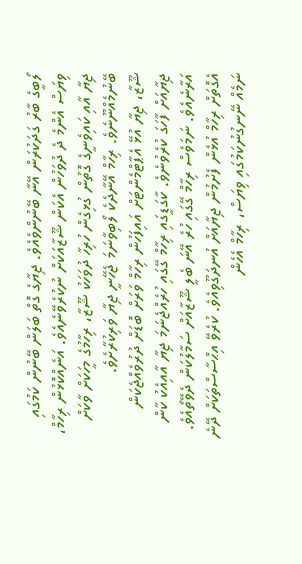ލޯބީގެ ބާރު ގަދަކުރަން އޭނާ ބޭނުންވެއެވެ. ޖިޔާގެ ގޮތް ބަލަން ބޭނުން ކަމުގައި ވިޔަސް އެންމެ ދެ ދުވަހުން އެކަން ޝޫޒާއަކަށް ނުކުރެވޭނެއެވެ. އަނެއްކޮޅުން ރިހާމް، ޖިޔާ އާއި ކައިވެނީގެ ގޮތުން ގުޅިގެން ހުރިހާ ދުވަހަކު ޝޫޒާ، ރިހާމުގެ މީހަކަށް ވާކަށް ބޭނުމެއްނޫނެވެ. ރިހާމް އޭނާދެކެ ލޯބިވާނަމަ ޖެހޭނީ ޖިޔާ ވަރިކުރާށެވެ.
ޝޫޒާ، ޖިޔާ އުޅޭ އެޕާޓްމެންޓަށް އައިފަހުން ރިހާމް ވަރަށް ބޮޑަށް ދުރުވެއްޖެކަން ޖިޔާއަށް ފާހަގަ ކުރެވުނެވެ. ކާގަޑީގައި ރިހާމް ގޭގައި ހުރެއްޖެނަމަ ޖިޔާ އާއިއެކު ކާން އަރާނެއެވެ. ނަމަވެސް ރިހާމް ގޭގައި ހުރެ އޭނަ ބެލީ ޝޫޒާއަށް ސަމާލުކަން ދެވޭތޯއެވެ. އެގޮތަށް ރިހާމް އުޅެން ފެށުމުން ޖިޔާއަށް އުނދަގޫވިއެވެ. ކުރެވޭ އިޙްސާސްތަކަށް ދޭނެ ނަމެއް ނޭނގުނުކަމުގައި ވިޔަސް، ރިހާމް އެހެން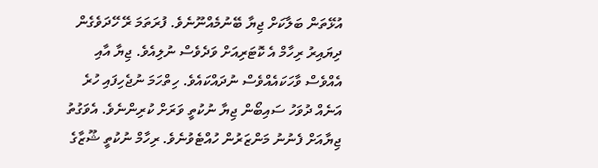އުޅޭތަން ބަލާކަށް ޖިޔާ ބޭނުމެއްނޫނެވެ. ފުރަތަމަ ރޭ ހޭދަވެގެން ދިޔައިރު ރިހާމް އެ ކޮޓަރިއަށް ވަދެވެސް ނުލިއެވެ. ޖިޔާ އާއި އެއްވެސް ވާހަކައެއްވެސް ނުދައްކައެވެ. ހިތްހަމަ ނުޖެހިފައި ހުރެ އަނެއް ދުވަހު ސައިބޯން ޖިޔާ ނުކުތީ ވަރަށް ކުރިންނެވެ. އެވަގުތު ޖިޔާއަށް ފެނުނު މަންޒަރުން ހުއްޓެވުނެވެ. ރިހާމް ނުކުތީ ޝޫޒާގެ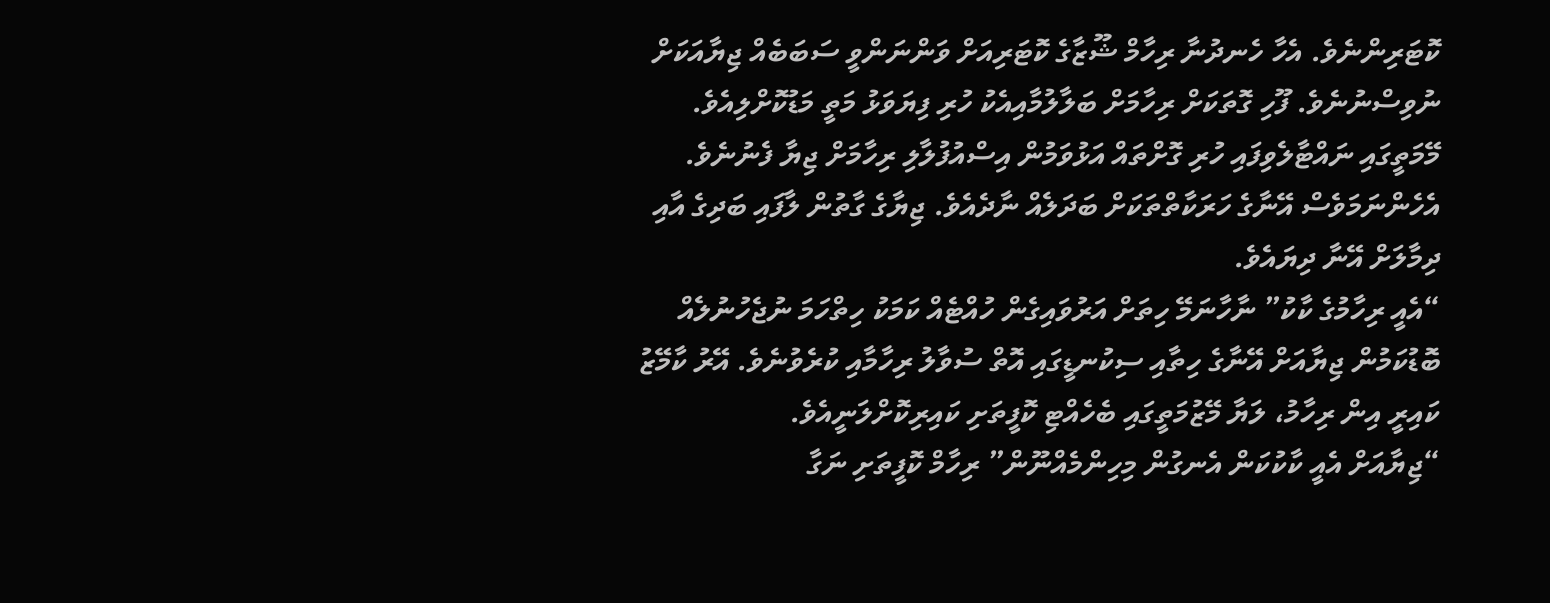ކޮޓަރިންނެވެ. އެހާ ހެނދުނާ ރިހާމް ޝޫޒާގެ ކޮޓަރިއަށް ވަންނަންވީ ސަބަބެއް ޖިޔާއަކަށް ނުވިސްނުނެވެ. ފޫހި ގޮތަކަށް ރިހާމަށް ބަލާލުމާއިއެކު ހުރި ފިޔަވަޅު މަތީ މަޑުކޮށްލިއެވެ. މޭމަތީގައި ނައްޓާލެވިފައި ހުރި ގޮށްތައް އަޅުވަމުން އިސްއުފުލާލި ރިހާމަށް ޖިޔާ ފެނުނެވެ. އެހެންނަމަވެސް އޭނާގެ ހަރަކާތްތަކަށް ބަދަލެއް ނާދެއެވެ. ޖިޔާގެ ގާތުން ލާފައި ބަދިގެ އާއި ދިމާލަށް އޭނާ ދިޔައެވެ.
“އެއީ ރިހާމުގެ ކާކު” ނާހާނަމޭ ހިތަށް އަރުވައިގެން ހުއްޓެއް ކަމަކު ހިތްހަމަ ނުޖެހުނުލެއް ބޮޑުކަމުން ޖިޔާއަށް އޭނާގެ ހިތާއި ސިކުނޑީގައި އޮތް ސުވާލު ރިހާމާއި ކުރެވުނެވެ. އޭރު ކާމޭޒު ކައިރީ އިން ރިހާމު، ލަޔާ މޭޒުމަތީގައި ބެހެއްޓި ކޮފީތަށި ކައިރިކޮށްލަނީއެވެ.
“ޖިޔާއަށް އެއީ ކާކުކަން އެނގުން މިހިންމެއްނޫން” ރިހާމް ކޮފީތަށި ނަގާ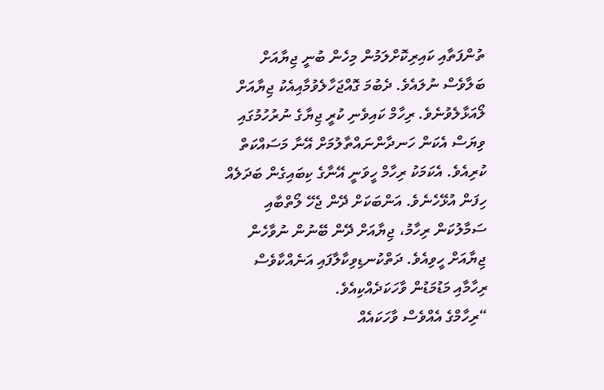ތުންފަތާއި ކައިރިކޮށްލަމުން މިހެން ބުނީ ޖިޔާއަށް ބަލާވެސް ނުލައެވެ. ދެބުމަ ގޮއްޖަހާލެވުމާއިއެކު ޖިޔާއަށް ލޯއަޅާލެވުނެވެ. ރިހާމް ކައިވެނި ކުރީ ޖިޔާގެ ނުރުހުމުގައި ވިޔަސް އެކަން ހަނދާންނައްތާލުމަށް އޭނާ މަސައްކަތް ކުރިއެވެ. އެކަމަކު ރިހާމް ހީވަނީ އޭނާގެ ކިބައިގެން ބަދަލެއް ހިފަން އުޅޭހެނެވެ. އަންބަކަށް ދޭން ޖެހޭ ލޯތްބާއި ސަމާލުކަން ރިހާމު، ޖިޔާއަށް ދޭން ބޭނުން ނުވާހެން ޖިޔާއަށް ހީވިއެވެ. ދަތްކުނޑިވިކާލާފައި އަނެއްކާވެސް ރިހާމާއި މަޑުމަޑުން ވާހަކަދެއްކިއެވެ.
“ރިހާމްގެ އެއްވެސް ވާހަކައެއް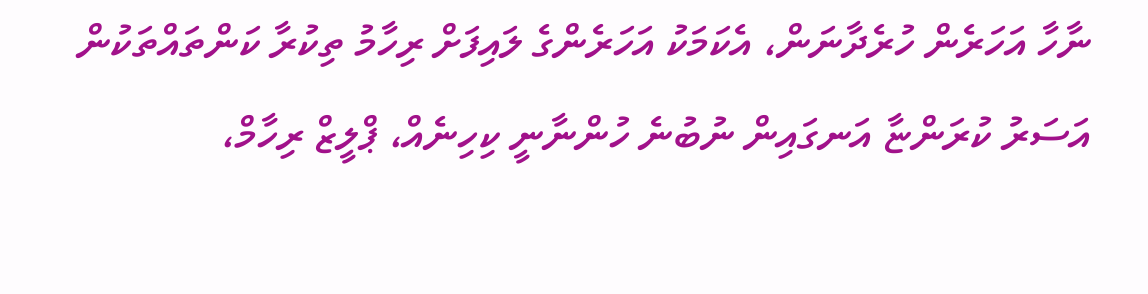ނާހާ އަހަރެން ހުރެދާނަން، އެކަމަކު އަހަރެންގެ ލައިފަށް ރިހާމު ތިކުރާ ކަންތައްތަކުން އަސަރު ކުރަންޏާ އަނގައިން ނުބުނެ ހުންނާނީ ކިހިނެއް، ޕްލީޒް ރިހާމް،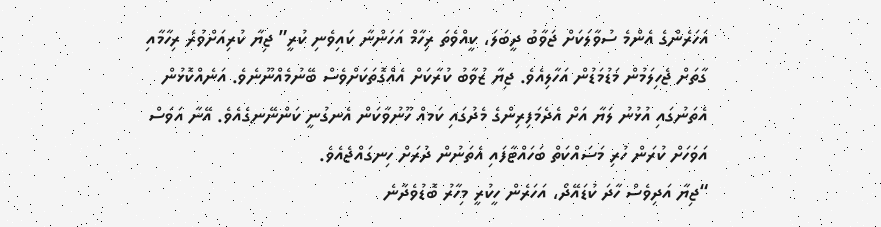އަހަރެންގެ އެންމެ ސުވާލަކަށް ޖަވާބު ދީބަލަ، ކީއްވެތަ ރިހާމް އަހަންނާ ކައިވެނި ކުރީ” ޖިޔާ ކުރިއަށްވުރެ ރިހާމާއި ގާތަށް ޖެހިލަމުން މަޑުމަޑުން އަހާލިއެވެ. ޖިޔާ ޒުވާބު ކުރާކަށް އެއްގޮތަކަށްވެސް ބޭނުމެއްނޫނެވެ. އަނެއްކޮޅުން އެތަނުގައި އުޅުނު ލަޔާ އަށް އެދެމަފިރިންގެ މެދުގައި ކަމއް ހޫނުވާކަން އެނގުނީ ކަންނޭނގެއެވެ. އޭނާ އަވަސް އަވަހަށް ކުރަން ހުރި މަސައްކަތް ބަހައްޓާފައި އެތަނުން ދުރަށް ހިނގައްޖެއެވެ.
“ޖިޔާ އަދިވެސް ހާދަ ކުޑައޭދޯ، އަހަރެން ހީކުރީ މިހާރު ބޮޑުވެދާނެ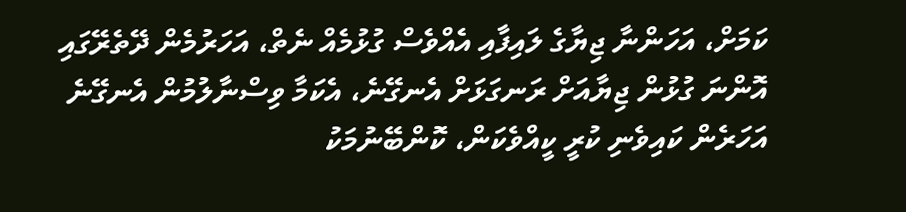ކަމަށް، އަހަންނާ ޖިޔާގެ ލައިފާއި އެއްވެސް ގުޅުމެއް ނެތް، އަހަރުމެން ދޭތެރޭގައި އޮންނަ ގުޅުން ޖިޔާއަށް ރަނގަޅަށް އެނގޭނެ، އެކަމާ ވިސްނާލުމުން އެނގޭނެ އަހަރެން ކައިވެނި ކުރީ ކީއްވެކަން، ކޮންބޭނުމަކު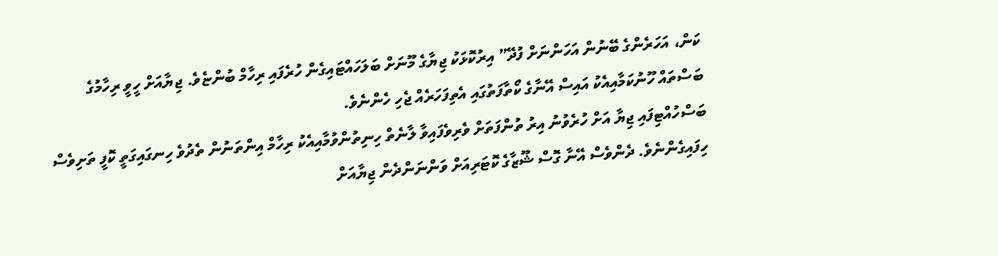ކަން، އަހަރެންގެ ބޭނުން އަހަންނަށް ފުދޭ” އިރުކޮޅަކު ޖިޔާގެ މޫނަށް ބަލަހައްޓައިގެން ހުރެފައި ރިހާމް ބުންޏެވެ. ޖިޔާއަށް ހީވީ ރިހާމުގެ ބަސްތައް ހޫނުކަމާއިއެކު އައިސް އޭނާގެ ކޯތާފަތުގައި އެތިފަހަރެއް ޖެހި ހެންނެވެ.
ބަސްހުއްޓިފައި ޖިޔާ އަށް ހުރެވުނު އިރު ތުންފަތަށް ވެރިވެފައިވާ ލާނެތް ހިނިތުންވުމާއިއެކު ރިހާމް އިންތަނުން ތެދުވެ ހިނގައިގަތީ ކޮފީ ތަށިވެސް ހިފައިގެންނެވެ. ދެންވެސް އޭނާ ގޮސް ޝޫޒާގެ ކޮޓަރިއަށް ވަންނަންދެން ޖިޔާއަށް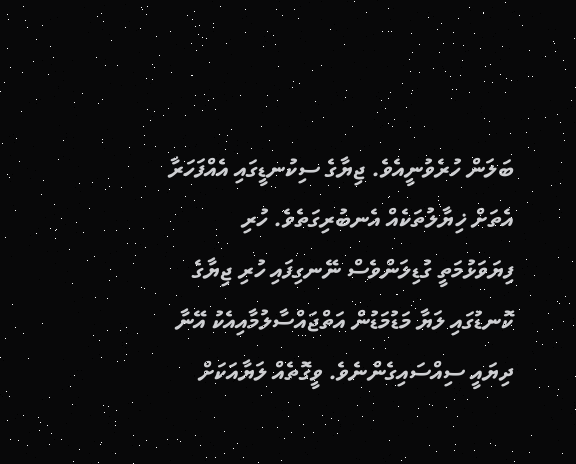ބަލަން ހުރެވުނީއެވެ. ޖިޔާގެ ސިކުނޑީގައި އެއްފަހަރާ އެތަށް ޚިޔާލުތަކެއް އެނބުރިގަތެވެ. ހުރި ފިޔަވަޅުމަތީ ގުޑިލަންވެސް ނޭނގިފައި ހުރި ޖިޔާގެ ކޮނޑުގައި ލަޔާ މަޑުމަޑުން އަތްޖައްސާލުމާއިއެކު އޭނާ ދިޔައީ ސިއްސައިގެންނެވެ. ވީގޮތެއް ލަޔާއަކަށް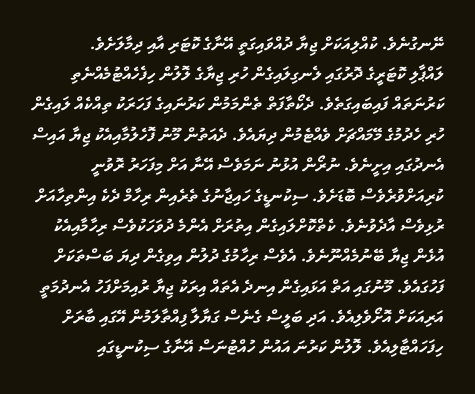ނޭނގުނެވެ. ކުއްލިއަކަށް ޖިޔާ ދުއްވައިގަތީ އޭނާގެ ކޮޓަރި އާއި ދިމާލަށެވެ.
ލައްޕާލި ކޮޓަރީގެ ދޮރުގައި ލެނގިލައިގެން ހުރި ޖިޔާގެ ލޮލުން ހިފެހެއްޓުމެއްނެތި ކަރުނަތައް ފައިބައިގަތެވެ. ދެކޯތާފަތް ތެންމަމުން ކަރުނައިގެ ފަހަރަކު ތިއްކެއް ލައިގެން ހުރި ހެދުމުގެ މޭމައްޗަށް ވެއްޓެމުން ދިޔައެވެ. ދެއަތުން މޫނު ފޮހެލުމާއިއެކު ޖިޔާ އައިސް އެނދުގައި އިށީނެވެ. ނުރޯން އުޅުނު ނަމަވެސް އޭނާ އަށް މިފަހަރު ރޮވުނީ ކުރިއަށްވުރެވެސް ބޮޑަށެވެ. ސިކުނޑީގެ ހައިޖާނުގެ ތެރެއިން ރިހާމް ދެކެ އިންތިހާއަށް ރުޅިވެސް އާދެވުނެވެ. ކެތްކޮށްލައިގެން އިތުރަށް އެންމެ ދުވަހަކުވެސް ރިހާމާއިއެކު އުޅެން ޖިޔާ ބޭނުމެއްނޫނެވެ. އެވެސް ރިހާމުގެ ދުލުން އިވިގެން ދިޔަ ބަސްތަކަށް ފަހުގައެވެ. މޫނުގައި އަތް އަޅައިގެން އިނދެ އެތައް އިރަކު ޖިޔާ ރުއިމަށްފަހު އެނދުމަތީ އަރިއަކަށް އޮށޯވެލިއެވެ. އަދި ބަލީސް ގެނެސް ގަޔާލާ ފިއްތާލަމުން އޭގައި ބާރަށް ހިފަހައްޓާލިއެވެ. ލޮލުން ކަރުނަ އައުން ހުއްޓުނަސް އޭނާގެ ސިކުނޑީގައި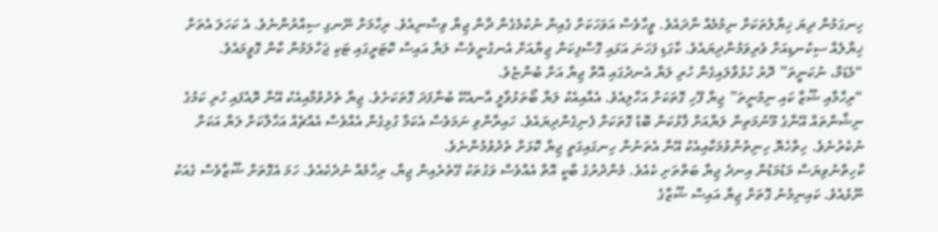ހިނގަމުން ދިޔަ ޚިޔާލުތަކަށް ނިމުމެއް ނާދައެވެ. ވީހާވެސް އަވަހަކަށް ގެއިން ނުކުމެގެން ދާން ޖިޔާ ވިސްނިއެވެ. ރިހާމަށް ނޭނގި ސިއްރުންނެވެ. އެ ކަހަލަ އެތަށް ޚިޔާލެއް ސިކުނޑިއަށް ވެރިވަމުންދިޔައެވެ. ކާގަޑި ފަހަނަ އަޅައި ގޮސްފިކަން ޖިޔާއަށް އެނގުނީވެސް ލަޔާ އައިސް ކޮޓަރީގައި ޓަކި ޖަހާލަމުން ކާން ގޮވީމައެވެ.
“މެޑަމް، ނުކަނީތަ” ދޮރު ހުޅުވާލައިގެން ހުރި ލަޔާ އެނދުގައި އޮތް ޖިޔާ އަށް ބުންޏެވެ.
“ރިހާމާއި ޝޫޒާ ކައި ނިމުނީތަ” ޖިޔާ ފޫހި ގޮތަކަށް އަހާލިއެވެ. އެއާއިއެކު ލަޔާ ބޯތަޅުވާލީ އާނއެކޭ ބުނާފަދަ ގޮތަކަށެވެ. ޖިޔާ ތެދުވުމާއިއެކު އޭނާ ރޮއެފައި ހުރި ކަމުގެ ނިޝާންތައް އޭނާގެ މޫނުމަތިން ލަޔާއަށް ފާޅުކަން ބޮޑު ގޮތަކަށް ފެނިގެންދިޔައެވެ. ހައިރާންވި ނަމަވެސް އެކަމާ ގުޅިގެން އެއްވެސް އެއްޗެއް އަހާލާކަށް ލަޔާ އަކަށް ނުކެރުނެވެ. ހިތްހެޔޮ ހިނިތުންވުމަކާއިއެކު އޭނާ އެތަނުން ހިނގައިގަތީ ޖިޔާ ކޮޅަށް ތެދުވުމުންނެވެ.
ކާހިތްނުވިޔަސް މަޑުމަޑުން އިނދެ ޖިޔާ ބަތްތަށި ކެއެވެ. މެންދުރުގެ ބާކީ އޮތް އެއްވެސް ވަގުތަކު ގޭތެރެއިން ޖިޔާ، ރިހާމެއް ނުދެކެއެވެ. ހަމަ އެގޮތަށް ޝޫޒާވެސް ގެއަކު ނޫޅެއެވެ. ކައިނިމުނު ގޮތަށް ޖިޔާ އައިސް ޝޫޒާގެ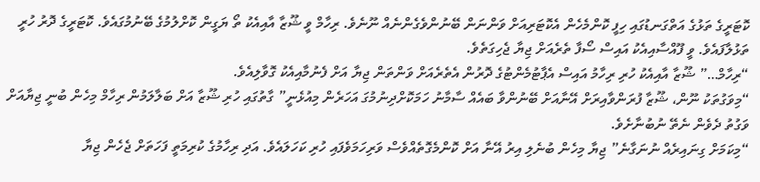ކޮޓަރީގެ ތަޅުގެ އަތްގަނޑުގައި ހިފީ ކޮންމެހެން އެކޮޓަރިއަށް ވަންނަން ބޭނުންވެގެންނެއް ނޫނެވެ. ރިހާމް ވީ ޝޫޒާ އާއިއެކު ތޯ ޔަގީން ކޮށްލުމުގެ ބޭނުމުގައެވެ. ކޮޓަރީގެ ދޮރު ހުރީ ތަޅުލާފައެވެ. ވީ ފޫއްސާއިއެކު އައިސް ސޯފާ ތެރެއަށް ޖިޔާ ޖެހިގަތެވެ.
“ރިހާމް…” ޝޫޒާ އާއިއެކު ހުރި ރިހާމު އައިސް އެޕާޓުމެންޓުގެ ދޮރުން އެތެރެއަށް ވަންތަން ޖިޔާ އަށް ފެނުމާއިއެކު ގޮވާލިއެވެ.
“މިވަގުތަކު ނޫން، ޝޫޒާ ފުރަންވާއިރަށް އޭނާއަށް ބޭނުންވާ ބައެއް ސާމާނު ހަމަކޮށްދިނުމުގަ އަހަރެން މިއުޅެނީ” ގާތުގައި ހުރި ޝޫޒާ އަށް ބަލާލަމުން ރިހާމް މިހެން ބުނީ ޖިޔާއަށް ވަގުތު ދެވެން ނެތޭ ނުބުނާށެވެ.
“މިކަމަށް ގިނައިރެއް ނުނަގާނެ” ޖިޔާ މިހެން ބުނެލި އިރު އޭނާ އަށް ކޮންމެގޮތެއްވެސް ވަރިހަމަވެފައި ހުރި ކަހަލައެވެ. އަދި ރިހާމުގެ ކުރިމަތީ ފަހަތަށް ޖެހެން ޖިޔާ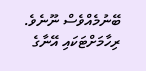ބޭނުމެއްވެސް ނޫނެވެ. ރިހާމަށްޓަކައި އޭނާގެ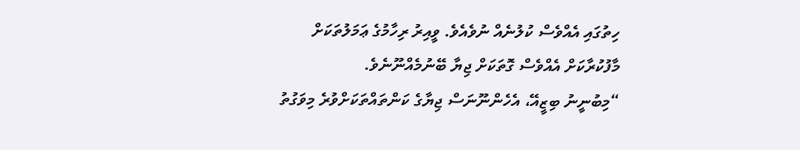ހިތުގައި އެއްވެސް ކުލުނެއް ނުވެއެވެ. ވީއިރު ރިހާމުގެ ޢަމަލުތަކަށް މާފުކުރާކަށް އެއްވެސް ގޮތަކަށް ޖިޔާ ބޭނުމެއްނޫނެވެ.
“މިބުނީނު ބިޒީއޭ، އެހެންނޫނަސް ޖިޔާގެ ކަންތައްތަކަށްވުރެ މިވަގުތު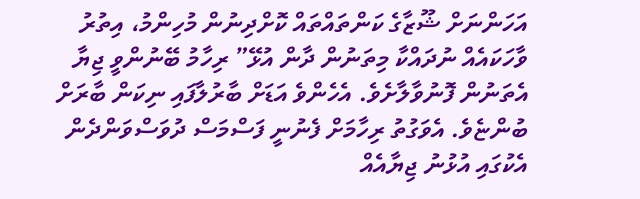އަހަންނަށް ޝޫޒާގެ ކަންތައްތައް ކޮށްދިނުން މުހިންމު، އިތުރު ވާހަކައެއް ނުދައްކާ މިތަނުން ދާން އުޅޭ” ރިހާމު ބޭނުންވީ ޖިޔާ އެތަނުން ފޮނުވާލާށެވެ. އެހެންވެ އަޑަށް ބާރުލާފައި ނިކަން ބާރަށް ބުންޏެވެ. އެވަގުތު ރިހާމަށް ފެނުނީ ފަސްމަސް ދުވަސްވަންދެން އެކުގައި އުޅުނު ޖިޔާއެއް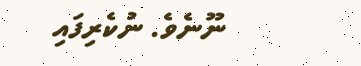ނޫނެވެ. ނުކެރިފައި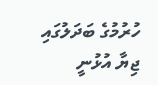ހުރުމުގެ ބަދަލުގައި ޖިޔާ އުޅުނީ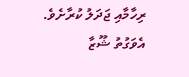ރިހާމާއި ޖަދަލު ކުރާށެވެ. އެވަގުތު ޝޫޒާ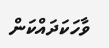ވާހަކަދައްކަން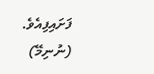ފަށައިފިއެވެ.
(ނުނިމޭ)